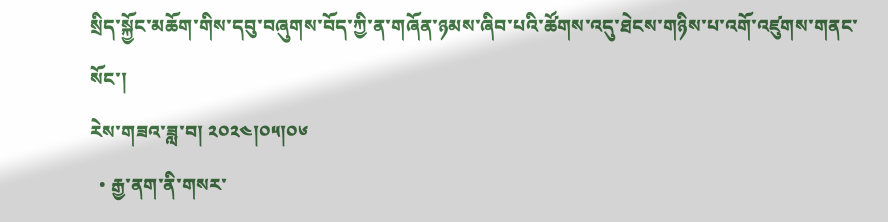སྲིད་སྐྱོང་མཆོག་གིས་དབུ་བཞུགས་བོད་ཀྱི་ན་གཞོན་ཉམས་ཞིབ་པའི་ཚོགས་འདུ་ཐེངས་གཉིས་པ་འགོ་འཛུགས་གནང་སོང་།
རེས་གཟའ་ཟླ་བ། ༢༠༢༤།༠༥།༠༦
  • རྒྱ་ནག་ནི་གསར་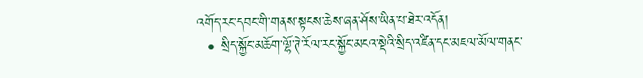འགོད་རང་དབང་གི་གནས་སྟངས་ཆེས་ཞན་ཤོས་ཡིན་པ་ཐེར་འདོན།
  • སྲིད་སྐྱོང་མཆོག་ལྷོ་ཊེ་རོལ་རང་སྐྱོང་མངའ་སྡེའི་སྲིད་འཛིན་དང་མཇལ་མོལ་གནང་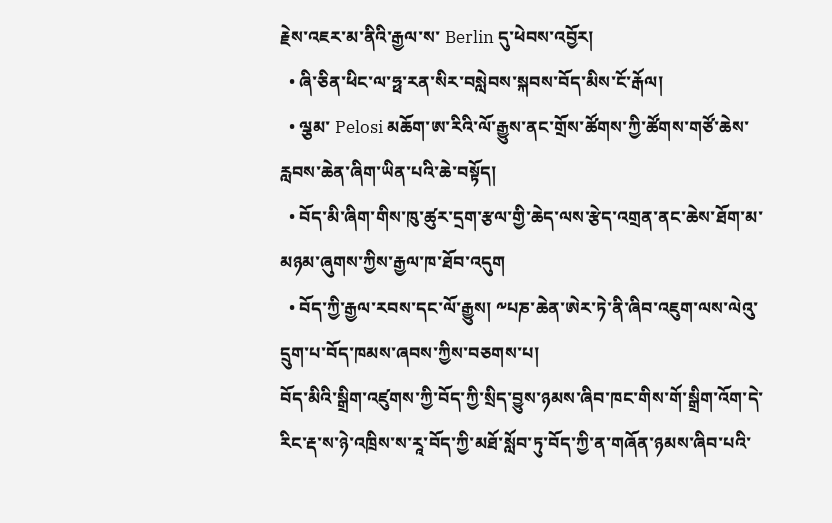རྗེས་འཇར་མ་ནིའི་རྒྱལ་ས་ Berlin དུ་ཕེབས་འབྱོར།
  • ཞི་ཅིན་ཕིང་ལ་ཧྥ་རན་སིར་བསླེབས་སྐབས་བོད་མིས་ངོ་རྒོལ།
  • ལྕམ་ Pelosi མཆོག་ཨ་རིའི་ལོ་རྒྱུས་ནང་གྲོས་ཚོགས་ཀྱི་ཚོགས་གཙོ་ཆེས་རླབས་ཆེན་ཞིག་ཡིན་པའི་ཆེ་བསྟོད།
  • བོད་མི་ཞིག་གིས་ཁུ་ཚུར་དྲག་རྩལ་གྱི་ཆེད་ལས་རྩེད་འགྲན་ནང་ཆེས་ཐོག་མ་མཉམ་ཞུགས་ཀྱིས་རྒྱལ་ཁ་ཐོབ་འདུག
  • བོད་ཀྱི་རྒྱལ་རབས་དང་ལོ་རྒྱུས། ༸པཎ་ཆེན་ཨེར་ཏེ་ནི་ཞིབ་འཇུག་ལས་ལེའུ་དྲུག་པ་བོད་ཁམས་ཞབས་ཀྱིས་བཅགས་པ།
བོད་མིའི་སྒྲིག་འཛུགས་ཀྱི་བོད་ཀྱི་སྲིད་བྱུས་ཉམས་ཞིབ་ཁང་གིས་གོ་སྒྲིག་འོག་དེ་རིང་རྡ་ས་ཉེ་འཁྲིས་ས་རཱ་བོད་ཀྱི་མཐོ་སློབ་ཏུ་བོད་ཀྱི་ན་གཞོན་ཉམས་ཞིབ་པའི་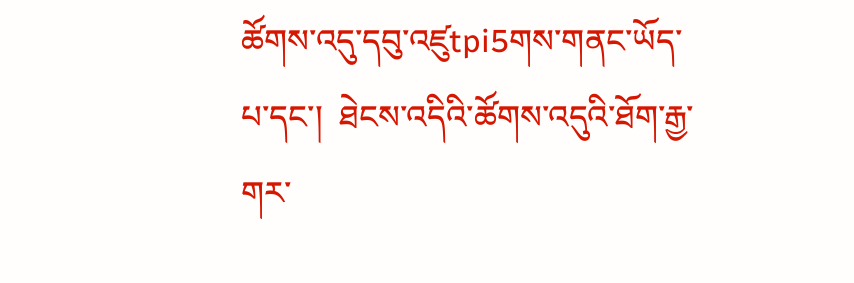ཚོགས་འདུ་དབུ་འཛུtpi5གས་གནང་ཡོད་པ་དང་།  ཐེངས་འདིའི་ཚོགས་འདུའི་ཐོག་རྒྱ་གར་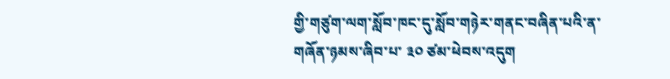གྱི་གཙུག་ལག་སློབ་ཁང་དུ་སློབ་གཉེར་གནང་བཞིན་པའི་ན་གཞོན་ཉམས་ཞིབ་པ་ ༣༠ ཙམ་ཕེབས་འདུག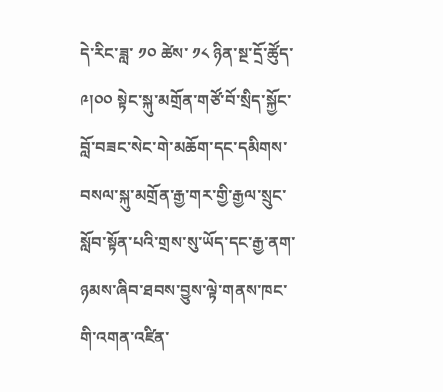དེ་རིང་ཟླ་ ༡༠ ཚེས་ ༡༨ ཉིན་སྔ་དྲོ་ཚོུད་ ༩།༠༠ སྟེང་སྐུ་མགྲོན་གཙོ་བོ་སྲིད་སྐྱོང་བློ་བཟང་སེང་གེ་མཆོག་དང་དམིགས་བསལ་སྐུ་མགྲོན་རྒྱ་གར་གྱི་རྒྱལ་སྲུང་སློབ་སྟོན་པའི་གྲས་སུ་ཡོད་དང་རྒྱ་ནག་ཉམས་ཞིབ་ཐབས་བྱུས་ལྟེ་གནས་ཁང་གི་འགན་འཛིན་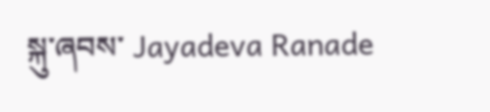སྐུ་ཞབས་ Jayadeva Ranade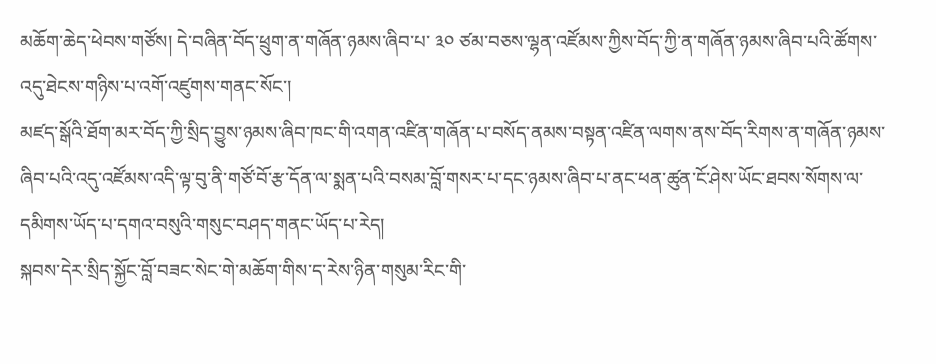མཆོག་ཆེད་ཕེབས་གཙོས། དེ་བཞིན་བོད་ཕྲུག་ན་གཞོན་ཉམས་ཞིབ་པ་ ༣༠ ཙམ་བཅས་ལྷན་འཛོམས་ཀྱིས་བོད་ཀྱི་ན་གཞོན་ཉམས་ཞིབ་པའི་ཚོགས་འདུ་ཐེངས་གཉིས་པ་འགོ་འཛུགས་གནང་སོང་།
མཛད་སྒོའི་ཐོག་མར་བོད་ཀྱི་སྲིད་བྱུས་ཉམས་ཞིབ་ཁང་གི་འགན་འཛིན་གཞོན་པ་བསོད་ནམས་བསྟན་འཛིན་ལགས་ནས་བོད་རིགས་ན་གཞོན་ཉམས་ཞིབ་པའི་འདུ་འཛོམས་འདི་ལྟ་བུ་ནི་གཙོ་བོ་རྩ་དོན་ལ་སྨན་པའི་བསམ་བློ་གསར་པ་དང་ཉམས་ཞིབ་པ་ནང་ཕན་ཚུན་ངོ་ཤེས་ཡོང་ཐབས་སོགས་ལ་དམིགས་ཡོད་པ་དགའ་བསུའི་གསུང་བཤད་གནང་ཡོད་པ་རེད།
སྐབས་དེར་སྲིད་སྐྱོང་བློ་བཟང་སེང་གེ་མཆོག་གིས་ད་རེས་ཉིན་གསུམ་རིང་གི་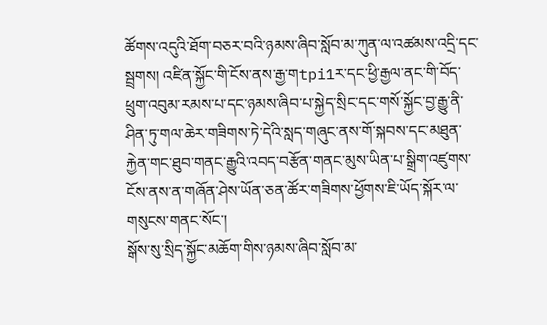ཚོགས་འདུའི་ཐོག་བཅར་བའི་ཉམས་ཞིབ་སློབ་མ་ཀུན་ལ་འཚམས་འདྲི་དང་སྦྲགས། འཛིན་སྐྱོང་གི་ངོས་ནས་རྒྱ་གtpi1ར་དང་ཕྱི་རྒྱལ་ནང་གི་བོད་ཕྲུག་འབུམ་རམས་པ་དང་ཉམས་ཞིབ་པ་སྐྱེད་སྲིང་དང་གསོ་སྐྱོང་བྱ་རྒྱུ་ནི་ཤིན་ཏུ་གལ་ཆེར་གཟིགས་ཏེ་དེའི་སླད་གཞུང་ནས་གོ་སྐབས་དང་མཐུན་རྐྱེན་གང་ཐུབ་གནང་རྒྱུའི་འབད་བརྩོན་གནང་མུས་ཡིན་པ་སྒྲིག་འཛུགས་ངོས་ནས་ན་གཞོན་ཤེས་ཡོན་ཅན་ཚོར་གཟིགས་ཕྱོགས་ཇི་ཡོད་སྐོར་ལ་གསུངས་གནང་སོང་།
སྒོས་སུ་སྲིད་སྐྱོང་མཆོག་གིས་ཉམས་ཞིབ་སློབ་མ་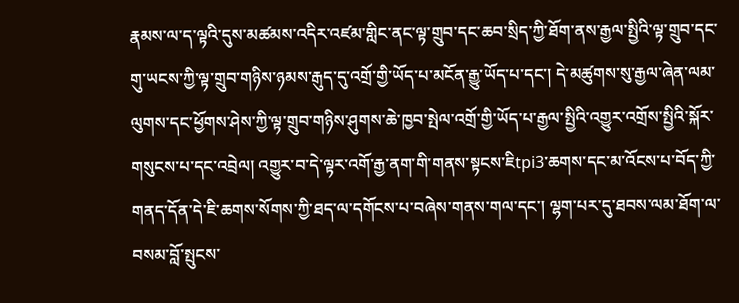རྣམས་ལ་ད་ལྟའི་དུས་མཚམས་འདིར་འཛམ་གླིང་ནང་ལྟ་གྲུབ་དང་ཆབ་སྲིད་ཀྱི་ཐོག་ནས་རྒྱལ་སྤྱིའི་ལྟ་གྲུབ་དང་གུ་ཡངས་ཀྱི་ལྟ་གྲུབ་གཉིས་ཉམས་རྒུད་དུ་འགྲོ་གྱི་ཡོད་པ་མངོན་རྒྱུ་ཡོད་པ་དང་། དེ་མཚུགས་སུ་རྒྱལ་ཞེན་ལམ་ལུགས་དང་ཕྱོགས་ཤེས་ཀྱི་ལྟ་གྲུབ་གཉིས་ཤུགས་ཆེ་ཁྱབ་སྤེལ་འགྲོ་གྱི་ཡོད་པ་རྒྱལ་སྤྱིའི་འགྱུར་འགྲོས་སྤྱིའི་སྐོར་གསུངས་པ་དང་འབྲེལ། འགྱུར་བ་དེ་ལྟར་འགོ་རྒྱ་ནག་གི་གནས་སྟངས་ཇིtpi3་ཆགས་དང་མ་འོངས་པ་བོད་ཀྱི་གནད་དོན་དེ་ཇི་ཆགས་སོགས་ཀྱི་ཐད་ལ་དགོངས་པ་བཞེས་གནས་གལ་དང་། ལྷག་པར་དུ་ཐབས་ལམ་ཐོག་ལ་བསམ་བློ་སྤུངས་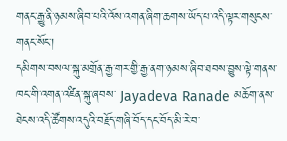གནང་རྒྱུ་ནི་ཉམས་ཞིབ་པའི་འོས་འགན་ཞིག་ཆགས་ཡོད་པ་འདི་ལྟར་གསུངས་གནང་སོང་།
དམིགས་བསལ་སྐུ་མགྲོན་རྒྱ་གར་གྱི་རྒྱ་ནག་ཉམས་ཞིབ་ཐབས་བྱུས་ལྟེ་གནས་ཁང་གི་འགན་འཛིན་སྐུ་ཞབས་ Jayadeva Ranade མཆོག་ནས་ཐེངས་འདི་ཚོགས་འདུའི་བརྗོད་གཞི་བོད་དང་བོད་མི་རེ་བ་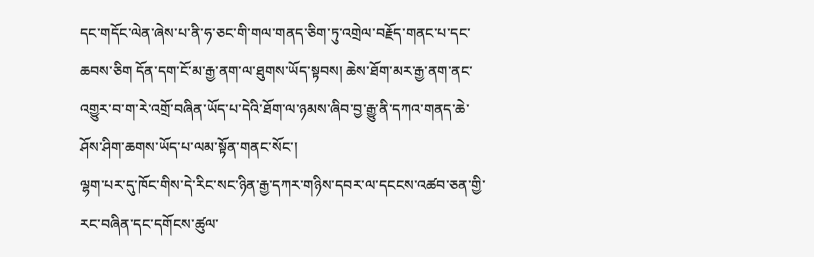དང་གདོང་ལེན་ཞེས་པ་ནི་ཧ་ཅང་གི་གལ་གནད་ཅིག་ཏུ་འགྲེལ་བརྗོད་གནང་པ་དང་ཆབས་ཅིག དོན་དག་ངོ་མ་རྒྱ་ནག་ལ་ཐུགས་ཡོད་སྟབས། ཆེས་ཐོག་མར་རྒྱ་ནག་ནང་འགྱུར་བ་ག་རེ་འགྲོ་བཞིན་ཡོད་པ་དེའི་ཐོག་ལ་ཉམས་ཞིབ་བྱ་རྒྱུ་ནི་དཀའ་གནད་ཆེ་ཤོས་ཤིག་ཆགས་ཡོད་པ་ལམ་སྟོན་གནང་སོང་།
ལྷག་པར་དུ་ཁོང་གིས་དེ་རིང་སང་ཉིན་རྒྱ་དཀར་གཉིས་དབར་ལ་དངངས་འཚབ་ཅན་གྱི་རང་བཞིན་དང་དགོངས་ཚུལ་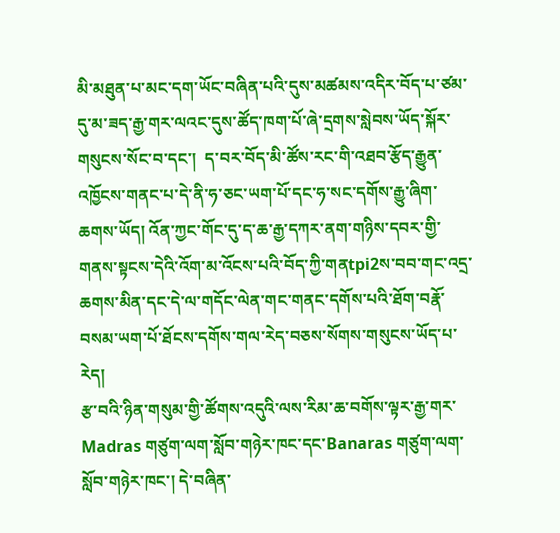མི་མཐུན་པ་མང་དག་ཡོང་བཞིན་པའི་དུས་མཚམས་འདིར་བོད་པ་ཙམ་དུ་མ་ཟད་རྒྱ་གར་ལའང་དུས་ཚོད་ཁག་པོ་ཞེ་དྲགས་སླེབས་ཡོད་སྐོར་གསུངས་སོང་བ་དང་།  ད་བར་བོད་མི་ཚོས་རང་གི་འཐབ་རྩོད་རྒྱུན་འཁྱོངས་གནང་པ་དེ་ནི་ཧ་ཅང་ཡག་པོ་དང་ཧ་སང་དགོས་རྒྱུ་ཞིག་ཆགས་ཡོད། འོན་ཀྱང་གོང་དུ་ད་ཆ་རྒྱ་དཀར་ནག་གཉིས་དབར་གྱི་གནས་སྟངས་དེའི་འོག་མ་འོངས་པའི་བོད་ཀྱི་གནtpi2ས་བབ་གང་འདྲ་ཆགས་མིན་དང་དེ་ལ་གདོང་ལེན་གང་གནང་དགོས་པའི་ཐོག་བརྣོ་བསམ་ཡག་པོ་ཐོངས་དགོས་གལ་རེད་བཅས་སོགས་གསུངས་ཡོད་པ་རེད།
རྩ་བའི་ཉིན་གསུམ་གྱི་ཚོགས་འདུའི་ལས་རིམ་ཆ་བགོས་ལྟར་རྒྱ་གར་ Madras གཙུག་ལག་སློབ་གཉེར་ཁང་དང་Banaras གཙུག་ལག་སློབ་གཉེར་ཁང་། དེ་བཞིན་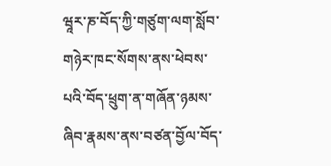ཝཱར་ཎ་བོད་ཀྱི་གཙུག་ལག་སློབ་གཉེར་ཁང་སོགས་ནས་ཕེབས་པའི་བོད་ཕྲུག་ན་གཞོན་ཉམས་ཞིབ་རྣམས་ནས་བཙན་བྱོལ་བོད་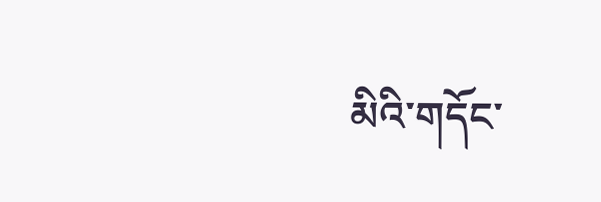མིའི་གདོང་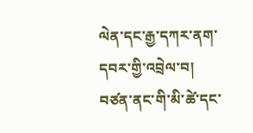ལེན་དང་རྒྱ་དཀར་ནག་དབར་གྱི་འབྲེལ་བ། བཙན་ནང་གི་མི་ཚེ་དང་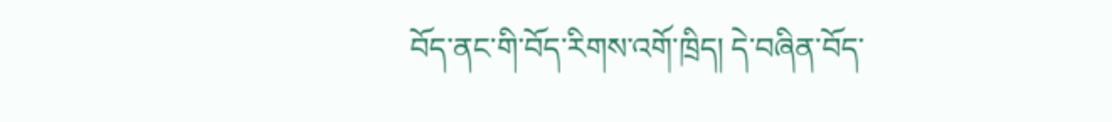བོད་ནང་གི་བོད་རིགས་འགོ་ཁྲིད། དེ་བཞིན་བོད་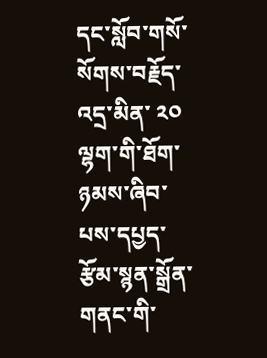དང་སློབ་གསོ་སོགས་བརྗོད་འདྲ་མིན་ ༢༠ ལྷག་གི་ཐོག་ཉམས་ཞིབ་པས་དཔྱད་རྩོམ་སྙན་སྒྲོན་གནང་གི་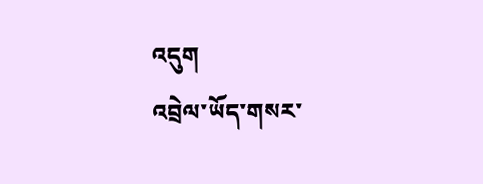འདུག
འབྲེལ་ཡོད་གསར་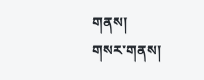གནས།
གསར་གནས།